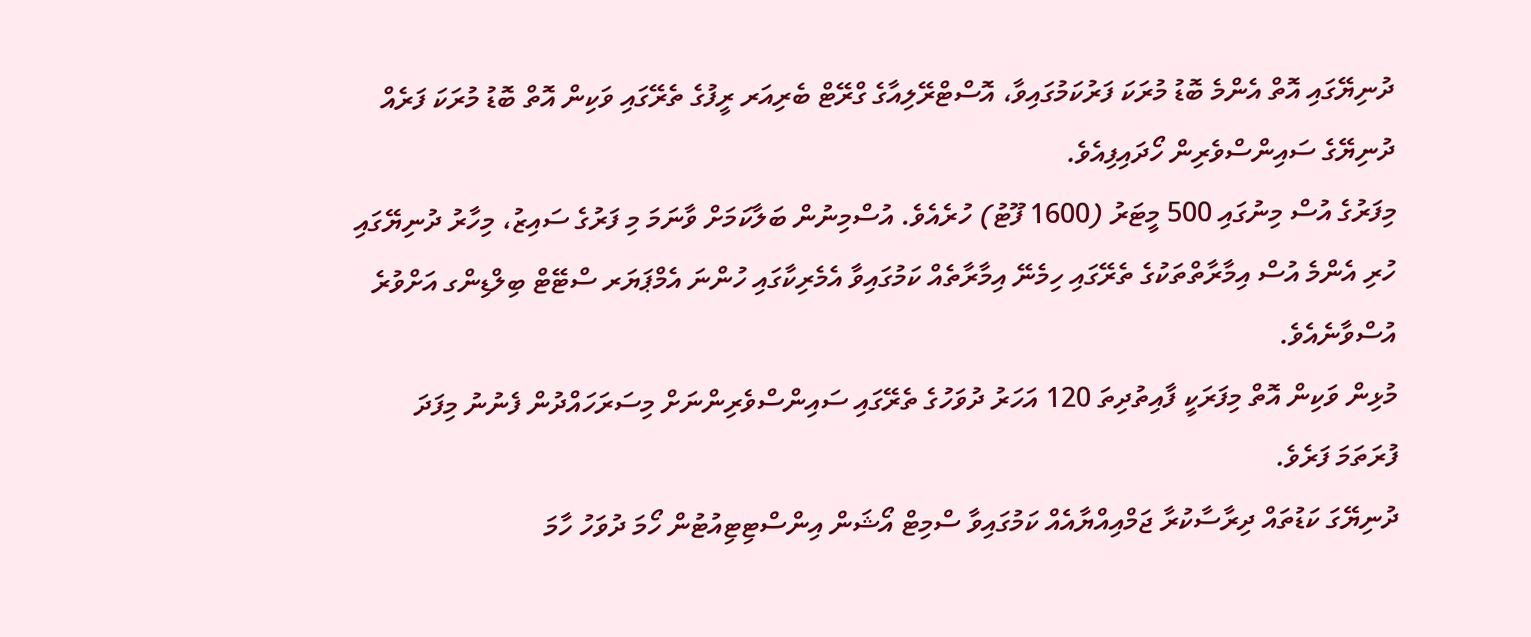ދުނިޔޭގައި އޮތް އެންމެ ބޮޑު މުރަކަ ފަރުކަމުގައިވާ، އޮސްޓްރޭލިއާގެ ގްރޭޓް ބެރިއަރ ރީފުގެ ތެރޭގައި ވަކިން އޮތް ބޮޑު މުރަކަ ފަރެއް ދުނިޔޭގެ ސައިންސްވެރިން ހޯދައިފިއެވެ.
މިފަރުގެ އުސް މިނުގައި 500 މީޓަރު (1600 ފޫޓު) ހުރެއެވެ. އުސްމިނުން ބަލާކަމަށް ވާނަމަ މި ފަރުގެ ސައިޒު، މިހާރު ދުނިޔޭގައި ހުރި އެންމެ އުސް އިމާރާތްތަކުގެ ތެރޭގައި ހިމެނޭ އިމާރާތެއް ކަމުގައިވާ އެމެރިކާގައި ހުންނަ އެމްޕަޔަރ ސްޓޭޓް ބިލްޑިންގ އަށްވުރެ އުސްވާނެއެވެ.
މުޅިން ވަކިން އޮތް މިފަރަކީ ފާއިތުދިތަ 120 އަހަރު ދުވަހުގެ ތެރޭގައި ސައިންސްވެރިންނަށް މިސަރަހައްދުން ފެނުނު މިފަދަ ފުރަތަމަ ފަރެވެ.
ދުނިޔޭގަ ކަޑުތައް ދިރާސާކުރާ ޖަމްއިއްޔާއެއް ކަމުގައިވާ ސްމިޓް އޯޝަން އިންސްޓިޓިއުޓުން ހޯމަ ދުވަހު ހާމަ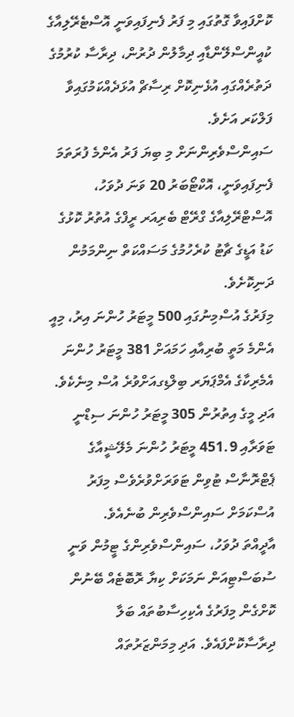ކޮށްފައިވާ ގޮތުގައި މި ފަރު ފެނިފައިވަނީ އޮސްޓެރޭލިއާގެ ކުއީންސްލޭންޑާއި ދިމާލުން ދުރުން، ދިރާސާ ކުރުމުގެ ދަތުރެއްގައި އުޅެނިކޮށް ރިސާޗް އުޅަދެއްކަމުގައިވާ ފަލްކަރ އަށެވެ.
ސައިންސްވެރިންނަށް މި ބިޔަ ފަރު އެންމެ ފުރަތަމަ ފެނިފައިވަނީ، އޮކްޓޯބަރު 20 ވަނަ ދުވަހު، އޮސްޓްރޭލިއާގެ ގްރޭޓް ބެރިއަރ ރީފްގެ އުތުރު ކޮޅުގެ ކަޑު އަޑީގެ ޗާޓު ކުރެހުމުގެ މަސައްކަތް ނިންމަމުން ދަނިކޮށެވެ.
މިފަރުގެ އުސްމިނުގައި 500 މީޓަރު ހުންނަ އިރު، މިއީ އެންމެ މަތީ ބުރިއާއި ހަމައަށް 381 މީޓަރު ހުންނަ އެމެރިކާގެ އެމްޕަޔަރ ބިލްޑިގއަށްވުރެ އުސް މިނެކެވެ. އަދި މީގެ އިތުރުން 305 މީޓަރު ހުންނަ ސިޑްނީ ޓަވަރާއި 451.9 މީޓަރު ހުންނަ މެލޭޝީއާގެ ޕެޓްރޮނާސް ޓުވިން ޓަވަރަށްވުރެވެސް މިފަރު އުސްކަމަށް ސައިންސްވެރިން ބުނެއެވެ.
އާދީއްތަ ދުވަހު، ސައިންސްވެރިންގެ ޓީމުން ވަނީ ސުބަސްޓިއަން ނަމަކަށް ކިޔާ ރޮބޮޓެއް ބޭނުން ކޮށްގެން މިފަރުގެ އެކިހިސާބުތައް ބަލާ ދިރާސާކޮށްފައެވެ. އަދި މިމަންޒަރުތައް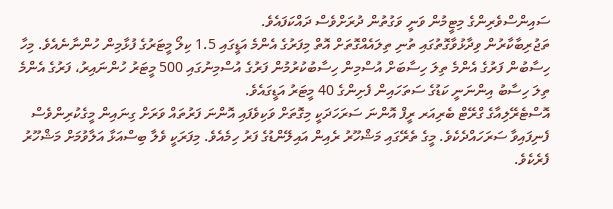ސައިންސްވެރިންގެ މިޓީމުން ވަނީ ވަގުތުން ދުރަށްވެސް ދައްކަފައެވެ.
ތަޖުރިބާކާރުން ވިދާޅުވާގޮތުގައި ތުނި ތިލައެއްގޮތަށް އޮތް މިފަރުގެ އެންމެ އަޑީގައި 1.5 ކިލޯ މީޓަރުގެ ފުޅާމިން ހުންނާނެއެވެ. މިހާ ހިސާބުން ފަރުގެ އެންމެ ތިލަ ހިސާބަށް އުސްމިން ހިސާބުކުރުމުން ފަރުގެ އުސްމިނުގައި 500 މީޓަރު ހުންނައިރު، ފަރުގެ އެންމެ ތިލަ ހިސާބު އިންނަނީ ކަޑުގެ ސަތަހައިން ފެށިންގެ 40 މީޓަރު އަޑީގައެވެ.
އޮސްޓެރޭލިއާގެ ގްރޭޓް ބެރިއަރ ރީފް އޮންނަ ސަރަހަދަކީ މިގޮތަށް ވަކިވެފައި އޮންނަ ފަރުތައް ވަރަށް ގިނައިން މީގެކުރިންވެސް ފެނިފައިވާ ސަރަހައްދެކެވެ. މީގެ ތެރޭގައި މަޝްހޫރު ރެއިން އައިލޭންޑުގެ ފަރު ހިމެއެވެ. މިފަރަކީ ވެލާ ބިސްއަޅާ އަލާވުމަށް މަޝްހޫރު ފެރެކެވެ.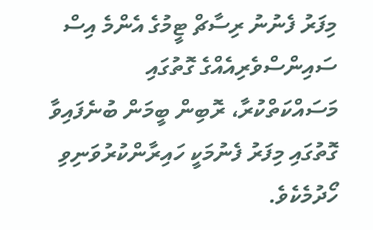މިފަރު ފެނުނު ރިސާޗް ޓީމުގެ އެންމެ އިސް ސައިންސްވެރިއެއްގެ ގޮތުގައި މަސައްކަތްކުރާ، ރޮބިން ބީމަން ބުނެފައިވާ ގޮތުގައި މިފަރު ފެނުމަކީ ހައިރާންކުރުވަނިވި ހޯދުމެކެވެ.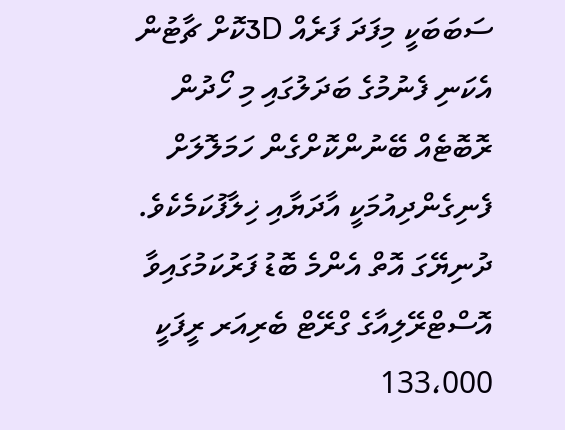ސަބަބަކީ މިފަދަ ފަރެއް 3Dކޮށް ޗާޓުން އެކަނި ފެނުމުގެ ބަދަލުގައި މި ހޯދުން ރޮބޮޓެއް ބޭނުންކޮށްގެން ހަމަލޮލަށް ފެނިގެންދިއުމަކީ އާދަޔާއި ޚިލާފުކަމެކެވެ.
ދުނިޔޭގަ އޮތް އެންމެ ބޮޑު ފަރުކަމުގައިވާ އޮސްޓްރޭލިއާގެ ގްރޭޓް ބެރިއަރ ރީފަކީ 133،000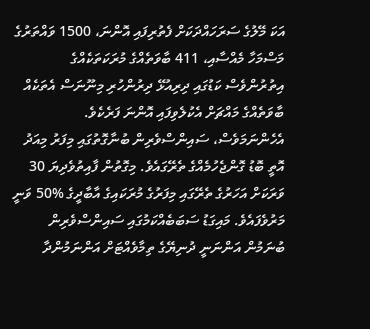އަކަ މޭލުގެ ސަރަހައްދަކަށް ފެތުރިފައި އޮންނަ، 1500 ވައްތަރުގެ މަސްމަހާ މެއްސާއި، 411 ބާވަތެއްގެ މުރަކަތަކެއްގެ އިތުރުންވެސް ކަޑުގައި ދިރިއުޅޭ ދިރުންހުރި މިނޫނަސް އެތަކެއް ބާވަތެއްގެ މައްޗަށް އެކުލެވިފައި އޮންނަ ފަރެކެވެ.
އެހެންނަމަވެސް، ސައިންސްވެރިން ބުނާގޮތުގައި މިފަރު މިއަދު އޮތީ ބޮޑު ގޮންޖެހުމެއްގެ ތެރޭގައެވެ. މިގޮތުން ފާއިތުވެދިޔަ 30 ވަރަކަށް އަހަރުގެ ތެރޭގައި މިފަރުގެ މުރަކައިގެ އާބާދީގެ %50 ވަނީ މަރުވެފައެވެ. މައިގަޑު ސަބަބެއްކަމުގައި ސައިންސްވެރިން ބުނަމުން އަންނަނީ ދުނިޔޭގެ ތިމާވެއްޓަށް އަންނަމުންދާ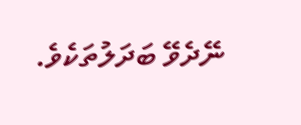ނޭދެވޭ ބަދަލުތަކެވެ.